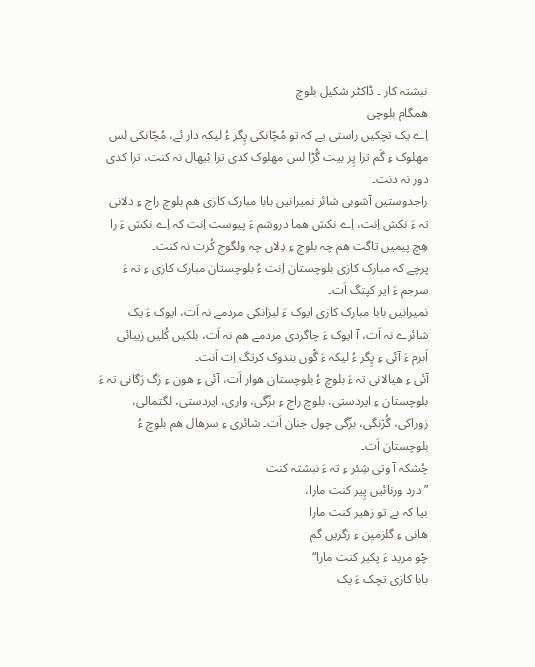نبشتہ کار ۔ ڈاکٹر شکیل بلوچ
ھمگام بلوچی
اِے یک تچکیں راستی یے کہ تو مُچّانکی پِگر ءُ لیکہ دار ئے، مُچّانکی لس مھلوک ءِ گَم ترا پِر بیت گُڑا لس مھلوک کدی ترا بْیھال نہ کنت، ترا کدی دور نہ دنت۔
راجدوستیں آشوبی شائر نمیرانیں بابا مبارک کازی ھم بلوچ راج ءِ دلانی تہ ءَ نکش اِنت، اِے نکش ھما دروشم ءَ پیوست اِنت کہ اِے نکش ءَ را ھِچ پیمیں تاگت ھم چہ بلوچ ءِ دِلاں چہ ولگوج کُرت نہ کنت۔
پرچے کہ مبارک کازی بلوچستان اِنت ءُ بلوچستان مبارک کازی ءِ تہ ءَ سرجم ءَ ایر کپتگ اَت۔
نمیرانیں بابا مبارک کازی ایوک ءَ لبزانکی مردمے نہ اَت، ایوک ءَ یک شائرے نہ اَت، آ ایوک ءَ چاگردی مردمے ھم نہ اَت، بلکیں کُلیں زیبائی اَبرم ءَ آئی ءِ پِگر ءُ لیکہ ءَ گْوں بندوک کرتگ اِت اَنت۔
آئی ءِ ھیالانی تہ ءَ بلوچ ءُ بلوچستان ھوار اَت، آئی ءِ ھون ءِ رَگ رَگانی تہ ءَ بلوچستان ءِ ایردستی، بلوچ راج ءِ بزّگی، واری، ایردستی، لگتمالی، زوراکی، گُژنگی، بزّگی چول جنان اَت۔ شائری ءِ سرھال ھم بلوچ ءُ بلوچستان اَت۔
چُشکہ آ وتی شِئر ءِ تہ ءَ نبشتہ کنت
”درد ورنائیں پِیر کنت مارا،
بیا کہ بے تو زھیر کنت مارا
ھانی ءِ گلزمین ءِ زگریں گم
چْو مرید ءَ پکیر کنت مارا“
بابا کازی تچک ءَ یک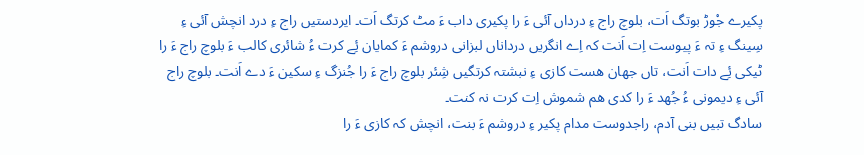پکیرے جْوڑ بوتگ اَت، بلوچ راج ءِ درداں آئی ءَ را پکیری داب ءَ مٹ کرتگ اَت۔ ایردستیں راج ءِ درد انچش آئی ءِ سِینگ ءِ تہ ءَ پیوست اِت اَنت کہ اِے انگریں درداناں لبزانی دروشم ءَ کمایان ئِے کرت ءُ شائری کالب ءَ بلوچ راج ءَ را ٹیکی ئِے دات اَنت، تاں جھان ھست کازی ءِ نبشتہ کرتگیں شِئر بلوچ راج ءَ را جُنزگ ءِ سکین ءَ دے اَنت۔ بلوچ راج آئی ءِ دیمونی ءُ جُھد ءَ را کدی ھم شموش اِت کرت نہ کنت۔
سادگ تبیں بنی آدم، راجدوست مدام پکیر ءِ دروشم ءَ بنت، انچش کہ کازی ءَ را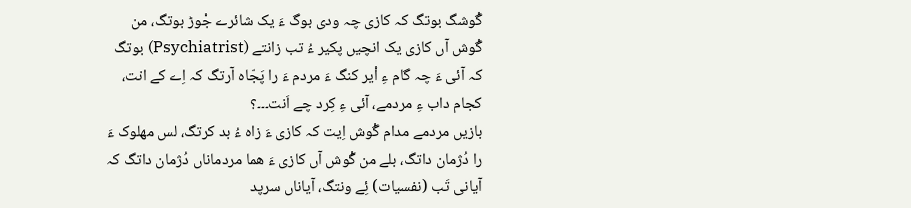گْوشگ بوتگ کہ کازی چہ ودی بوگ ءَ یک شائرے جْوڑ بوتگ، من گْوش آں کازی یک انچیں پکیر ءُ تب زانتے (Psychiatrist) بوتگ کہ آئی ءَ چہ گام ءِ اْیر کنگ ءَ مردم ءَ را پَجّاہ آرتگ کہ اِے کے انت، کجام داب ءِ مردمے، آئی ءِ کِرد چے اَنت۔۔۔؟
بازیں مردمے مدام گْوش اِیت کہ کازی ءَ زاہ ءُ بد کرتگ، لس مھلوک ءَ را دُژمان داتگ، بلے من گْوش آں کازی ءَ ھما مردماناں دُژمان داتگ کہ آیانی تَب (نفسیات) ئِے ونتگ، آیاناں سرپد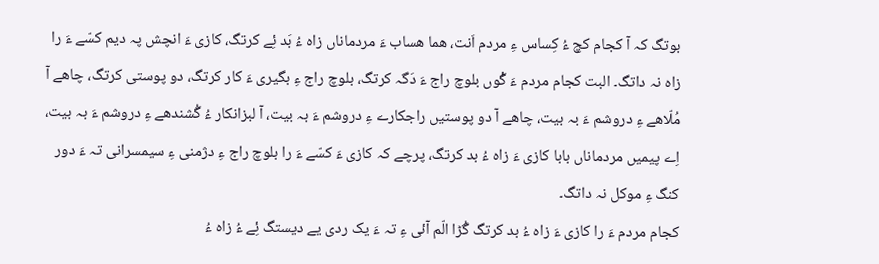بوتگ کہ آ کجام کچ ءُ کِساس ءِ مردم اَنت، ھما ھساب ءَ مردماناں زاہ ءُ بَد ئِے کرتگ، کازی ءَ انچش پہ دیم کسّے ءَ را زاہ نہ داتگ۔ البت کجام مردم ءَ گْوں بلوچ راج ءَ دَگہ کرتگ، بلوچ راج ءِ بگیری ءَ کار کرتگ، دو پوستی کرتگ، چاھے آ مُلّاھے ءِ دروشم ءَ بہ بیت، چاھے آ دو پوستیں راجکارے ءِ دروشم ءَ بہ بیت، آ لبزانکار ءُ گُشندھے ءِ دروشم ءَ بہ بیت، اِے پیمیں مردماناں بابا کازی ءَ زاہ ءُ بد کرتگ، پرچے کہ کازی ءَ کسّے ءَ را بلوچ راج ءِ دژمنی ءِ سیمسرانی تہ ءَ دور کنگ ءِ موکل نہ داتگ۔
کجام مردم ءَ را کازی ءَ زاہ ءُ بد کرتگ گُڑا الّم آئی ءِ تہ ءَ یک ردی یے دیستگ ئِے ءُ زاہ ءُ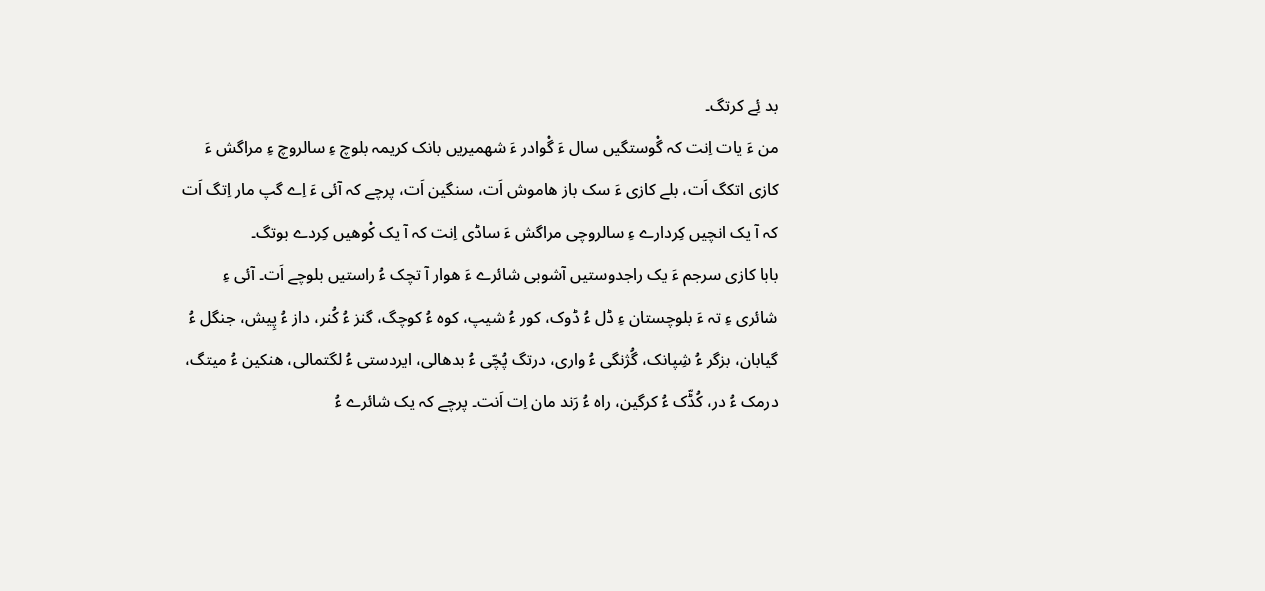بد ئِے کرتگ۔
من ءَ یات اِنت کہ گْوستگیں سال ءَ گْوادر ءَ شھمیریں بانک کریمہ بلوچ ءِ سالروچ ءِ مراگش ءَ کازی اتکگ اَت، بلے کازی ءَ سک باز ھاموش اَت، سنگین اَت، پرچے کہ آئی ءَ اِے گپ مار اِتگ اَت کہ آ یک انچیں کِردارے ءِ سالروچی مراگش ءَ ساڈی اِنت کہ آ یک کْوھیں کِردے بوتگ۔
بابا کازی سرجم ءَ یک راجدوستیں آشوبی شائرے ءَ ھوار آ تچک ءُ راستیں بلوچے اَت۔ آئی ءِ شائری ءِ تہ ءَ بلوچستان ءِ ڈل ءُ ڈوک، کور ءُ شیپ، کوہ ءُ کوچگ، گنز ءُ کُنر، داز ءُ پِیش، جنگل ءُ گیابان، بزگر ءُ شِپانک، گُژنگی ءُ واری، درتگ پُچّی ءُ بدھالی، ایردستی ءُ لگتمالی، ھنکین ءُ میتگ، درمک ءُ در، کُڈّک ءُ کرگین، راہ ءُ رَند مان اِت اَنت۔ پرچے کہ یک شائرے ءُ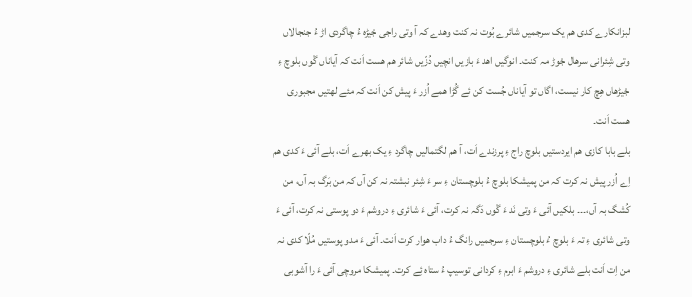لبزانکارے کدی ھم یک سرجمیں شائرے بُوت نہ کنت وھدے کہ آ وتی راجی جْیڑہ ءُ چاگردی اڑ ءُ جنجالاں وتی شِئرانی سرھال جْوڑ مہ کنت۔ انوگیں اھد ءَ بازیں انچیں دُزّیں شائر ھم ھست اَنت کہ آیاناں گْوں بلوچ ءِ جْیڑھاں ھِچ کار نیست، اگاں تو آیاناں جُست کن ئے گُڑا ھمے اُزر ءَ پیش کن اَنت کہ مئے لھتیں مجبوری ھست اَنت۔
بلے بابا کازی ھم ایردستیں بلوچ راج ءِ پرزندے اَت، آ ھم لگتمالیں چاگرد ءِ یک بھرے اَت، بلے آئی ءَ کدی ھم اِے اُزر پیش نہ کرت کہ من پمیشکا بلوچ ءُ بلوچستان ءِ سر ءَ شِئر نبشتہ نہ کن آں کہ من بَرگ بہ آں، من کُشگ بہ آں،۔۔۔ بلکیں آئی ءَ وتی نَد ءَ گْوں دَگہ نہ کرت، آئی ءَ شائری ءِ دروشم ءَ دو پوستی نہ کرت، آئی ءَ وتی شائری ءِ تہ ءَ بلوچ ءُ بلوچستان ءِ سرجمیں رانگ ءُ داب ھوار کرت اَنت۔ آئی ءَ مدو پوستیں مُلّا کدی نہ من اِت اَنت بلے شائری ءِ دروشم ءَ ابرم ءِ کردانی توسیپ ءُ ستاہ ئِے کرت۔ پمیشکا مروچی آئی ءَ را آشوبی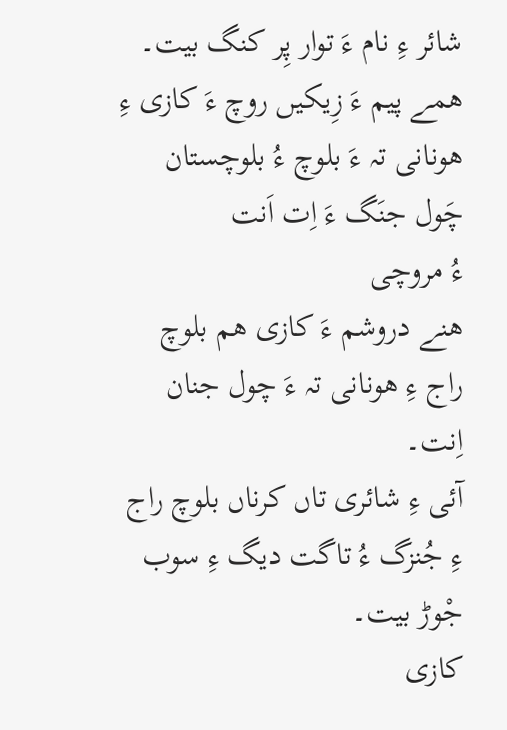شائر ءِ نام ءَ توار پِر کنگ بیت۔
ھمے پیم ءَ زِیکیں روچ ءَ کازی ءِ ھونانی تہ ءَ بلوچ ءُ بلوچستان چَول جنَگ ءَ اِت اَنت
ءُ مروچی
ھنے دروشم ءَ کازی ھم بلوچ راج ءِ ھونانی تہ ءَ چول جنان اِنت۔
آئی ءِ شائری تاں کرناں بلوچ راج ءِ جُنزگ ءُ تاگت دیگ ءِ سوب جْوڑ بیت۔
کازی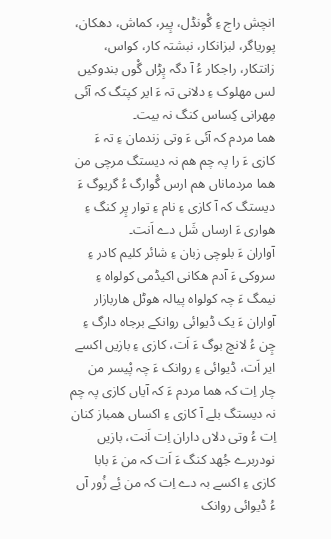انچش راج ءِ گْونڈل، پِیر، کماش، دھکان، پوریاگر، لبزانکار، نبشتہ کار، کواس، زانتکار، راجکار ءُ آ دگہ پِڑاں گْوں بندوکیں لس مھلوک ءِ دلانی تہ ءَ ایر کپتگ کہ آئی مِھرانی کِساس کنگ نہ بیت۔
ھما مردم کہ آئی ءَ وتی زندمان ءِ تہ ءَ کازی ءَ را پہ چم ھم نہ دیستگ مرچی من ھما مردماناں ھم ارس گْوارگ ءُ گریوگ ءَ دیستگ کہ آ کازی ءِ نام ءِ توار پِر کنگ ءِ ھواری ءَ ارساں شَل دے اَنت۔
آواران ءَ بلوچی زبان ءِ شائر کلیم کادر ءِ سروکی ءَ آدم ھکانی اکیڈمی کولواہ ءِ نیمگ ءَ چہ کولواہ پیالہ ھوٹل ھاربازار آواران ءَ یک ڈیوائی روانکے برجاہ دارگ ءِ چِن ءُ لانچ بوگ ءَ اَت، کازی ءِ بازیں اکسے ایر اَت، ڈیوائی ءِ روانک ءَ چہ پْیسر من چار اِت کہ ھما مردم ءَ کہ آیاں کازی پہ چم نہ دیستگ بلے آ کازی ءِ اکساں ھمباز کنان اِت ءُ وتی دلاں داران اِت اَنت، بازیں نودربرے جُھد کنگ ءَ اَت کہ من ءَ بابا کازی ءِ اکسے بہ دے اِت کہ من ئِے زُور آں ءُ ڈیوائی روانک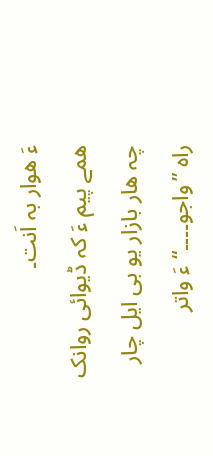ءَ ھوار بہ اَنت۔
ھمے پیم ءَ کہ ڈیوائی روانک چہ ھار بازار یو بی ایل چار راہ ”واجو۔۔۔۔“ ءَ واتر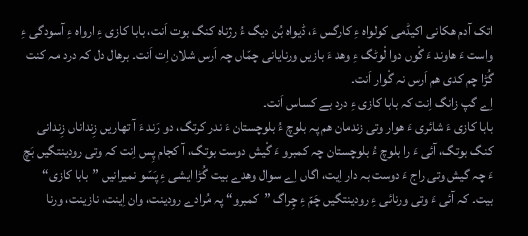اتک آدم ھکانی اکیڈمی کولواہ ءِ کارگس ءَ، ڈیواہ بُن دیگ ءُ رژناہ کنگ بوت اَنت، بابا کازی ءِ ارواہ ءِ آسودگی ءِ واست ءَ ھاوند ءَ گْوں دوا لْوٹگ ءِ وھد ءَ بازیں ورنایانی چمّاں چہ اَرس شلان اِت اَنت۔ برھال دل کہ درد مہ کنت گُڑا چم کدی ھم اَرس نہ گْوار اَنت۔
اِے گپ زانگ اِنت کہ بابا کازی ءِ درد بے کساس اَنت۔
بابا کازی ءَ شائری ءَ ھوار وتی زندمان ھم پہ بلوچ ءُ بلوچستان ءَ ندر کرتگ، دو رَند ءَ آ تھاریں زِنداناں زِندانی کنگ بوتگ، آئی ءَ را بلوچ ءُ بلوچستان چہ کمبرو ءَ گْیش دوست بوتگ، آ کجام پِس اِنت کہ وتی رودینتگیں بَچ ءَ چہ گیش وتی راج ءَ دوست بہ دار اِیت، اگاں اِے سوال وھدے بیت گُڑا ایشی ءِ پَسّو نمیرانیں ”بابا کازی“ بیت۔ کہ آئی ءَ وتی ورنائی ءِ رودینتگیں چَمّ ءِ چِراگ ”کمبرو“ پہ مُرادے رودینت، وان اِینت، نازینت، ورنا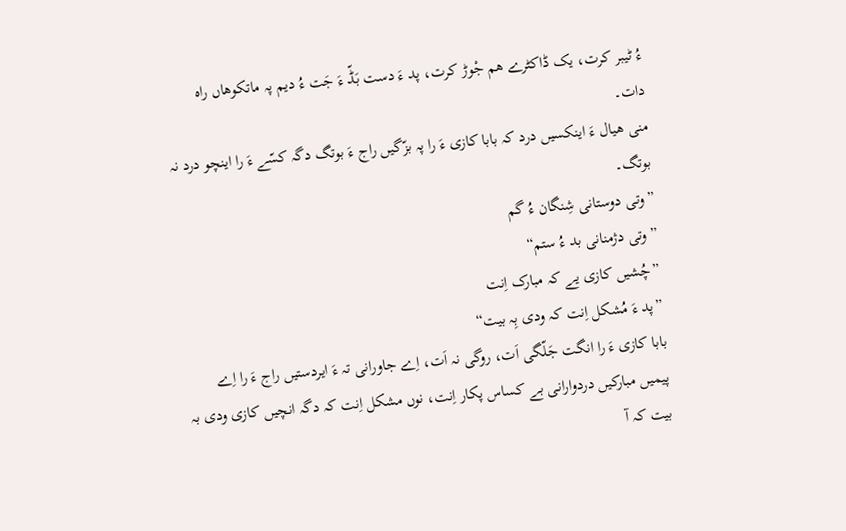ءُ ٹیبر کرت، یک ڈاکٹرے ھم جْوڑ کرت، پد ءَ دست بَڈّ ءَ جَت ءُ دیم پہ ماتکوھاں راہ دات۔
منی ھیال ءَ اینکسیں درد کہ بابا کازی ءَ را پہ بزّگیں راج ءَ بوتگ دگہ کسّے ءَ را اینچو درد نہ بوتگ۔
”وتی دوستانی شِنگان ءُ گم
”وتی دژمنانی بد ءُ ستم“
”چُشیں کازی یے کہ مبارک اِنت
”پد ءَ مُشکل اِنت کہ ودی بِہ بیت“
بابا کازی ءَ را انگت جَلّگی اَت، روگی نہ اَت، اِے جاورانی تہ ءَ ایردستیں راج ءَ را اِے پیمیں مبارکیں دردوارانی بے کساس پکار اِنت، نوں مشکل اِنت کہ دگہ انچیں کازی ودی بہ بیت کہ آ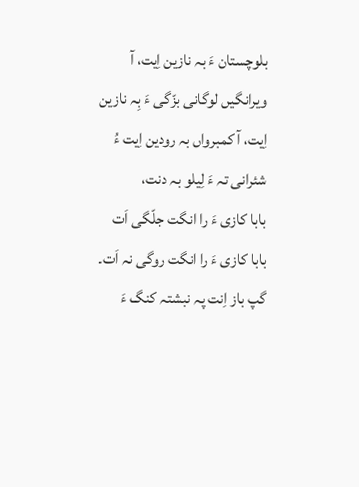بلوچستان ءَ بہ نازین اِیت، آ ویرانگیں لوگانی بزّگی ءَ بِہ نازین اِیت، آ کمبرواں بہ رودین اِیت ءُ شئرانی تہ ءَ لِیلو بہ دنت،
بابا کازی ءَ را انگت جلّگی اَت
بابا کازی ءَ را انگت روگی نہ اَت۔
گپ باز اِنت پہ نبشتہ کنگ ءَ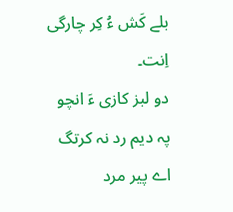بلے کَش ءُ کِر چارگی اِنت۔
دو لبز کازی ءَ انچو پہ دیم رد نہ کرتگ
اے پیر مرد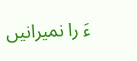ءَ را نمیرانیں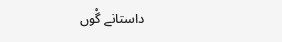داستانے گْوں